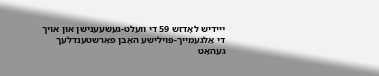ײידיש לאָדזש 59 די וועלט-געשעענישן און אויך די אַלגעמייך-פּוילישע האָבן פאַרשטענדלעך געהאַט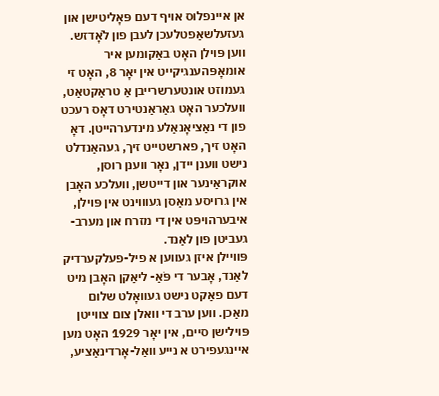אן איינפלוס אויף דעם פּאָליטישן און געזעלשאַפטלעכן לעבן פון לֿאָדזש. ווען פּוילן האָט באַקומען איר אומאָפּהענגיקייט אין יאָר 8, האָט זי געמוזט אונטערשרייבן אַ טראַקטאַט, וועלכער האָט גאַראַנטירט דאָס רעכט פון די נאַציאָנאַלע מינדערהייטן. דאָ האָט זיך, פארשטייט זיך, געהאַנדלט נישט ווענן יידן, נאָר ווענן רוסן, אוקראַינער און דייטשן, וועלכע האָבן אין גרויסע מאַסן געוווינט אין פּױלן, איבערהויפּט אין די מזרח און מערב-געביטן פון לאַנד.
פּוױילן איזן געווען א פיל-פעלקערדיק לאַנד, אָבער די פֹּאַ- ליאַקן האָבן מיט דעם פאַקט נישט געװאָלט שלום מאַכן. ווען ערב די וואלן צום צווייטן פּוילישן סיים, אין יאָר 1929 האָט מען איינגעפירט א נייע װאַל-אָרדינאַציע,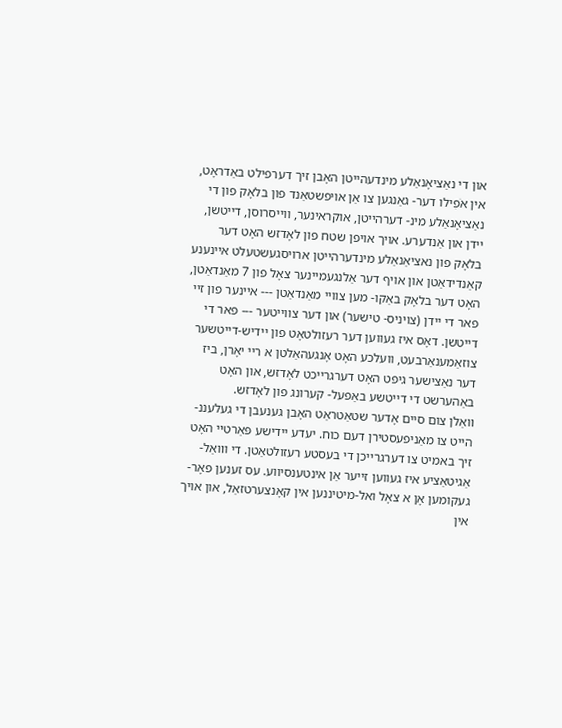און די נאַציאָנאַלע מינדעהייטן האָבן זיך דערפילט באַדראָט, אין אֹפִילו דער- גאַנגען צו אַן אויפשטאַנד פון בלאָק פון די נאַציאָנאַלע מינ- דערהייטן, אוקראינער, ווייסרוסן, דייטשן, יידן און אַנדערע. אויך אויפן שטח פון לאָדזש האָט דער בלאָק פון נאציאַנאַלע מינדערהייטן ארויסגעשטעלט איינענע קאַנדידאַטן און אויף דער אַלנגעמיינער צאָל פון 7 מאַנדאַטן, האָט דער בלאָק באַקו- מען צוויי מאַנדאַטן --- איינער פון זיי פאר די יידן (צויניס- טישער) און דער צווייטער --- פאר די דייטשן. דאָס איז געווען דער רעזולטאָט פון יידיש-דייטשער צוזאַמענאַרבעט, וועלכע האָט אָנגעהאַלטן א ריי יאָרן, ביז דער נאַצישער גיפט האָט דערגרייכט לאָדזש, און האָט באַהערשט די דייטשע באַפעל- קערונג פון לאָדזש.
װאַלן צום סיים אָדער שטאַטראַט האָבן גענעבן די געלעננ- הייט צו מאַניפעסטירן דעם כוח. יעדע יידישע פּאַרטײ האָט זיך באמיט צו דערגרייכן די בעסטע רעזולטאַטן. די וװאַל- אַגיטאַציע איז געווען זייער אַן אינטענסיווע. עס זענען פאָר- געקומען אָן א צאָל ואל-מיטיננען אין קאָנצערטזאַל, און אויך אין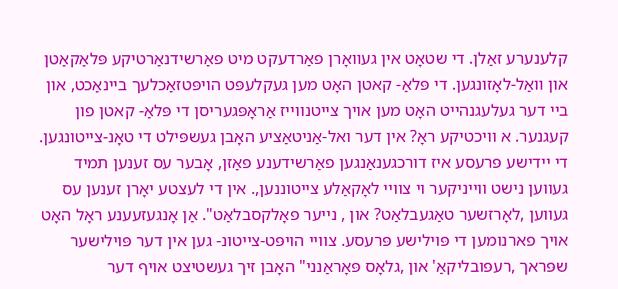קלענערע זאַלן. די שטאָט אין געװאָרן פאַרדעקט מיט פאַרשידנאַרטיקע פּלאַקאַטן און װאַל-לאָזונגען. די פּלאַ- קאטן האָט מען געקלעפּט הויפּטזאַכלעך ביינאַכט, און ביי דער געלעגנהייט האָט מען אויך צייטנווייז אַראָפּגעריסן די פּלאַ- קאטן פון קעגנער. א וויכטיקע ראָ? אין דער ואל-אַניטאַציע האָבן געשפּילט די טאָנ-צייטונגען.
די יידישע פּרעסע איז דורכגענאַנגען פאַרשידענע פאַזן, אָבער עס זענען תמיד געווען נישט ווייניקער וי צוויי לאָקאַלע צייטוננען,. אין די לעצטע יאָרן זענען עס געווען ,לאָרזשער טאַגעבלאַט? און , נייער פאָלקסבלאַט". אַן אָנגעזעענע ראָל האָט אויך פארנומען די פּוילישע פּרעסע. צוויי הויפּט-צייטונ- גען אין דער פּוילישער שפּראך ,רעפּובליקאַ' און ,גלאָס פּאָראַנני" האָבן זיך געשטיצט אויף דער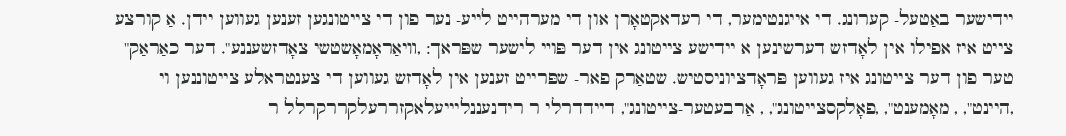יידישער באַטעל- קערונג. די אייגנטימער, די רעדאקטאָרן און די מערהייט לייע- נער פון די צייטונגען זענען געווען יידן. אַ קורצע צייט איז אפילו אין לאָדזש דערשינען א יידישע צייטונג אין דער פּוײ לישער שפּראך: ,װיאַראָמאָשטשי צאָדזשעננע". דער כאַראַק" טער פון דער צייטונג איז געווען פּראָדציוניסטיש. שטאַרק פאר- שפּרייט זענען אין לאָדזש געווען די צענטראלע צייטוננען וי ,היינט", , מאָמענט", ,פאָלקסצייטונג", , אַרבעטער-צייטונג", דיידדרלי ר רידנעננליייעלאקזררעלקררקרלל ר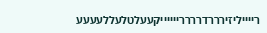רייייליזירררדררררייייייקעעלטלעללעעעע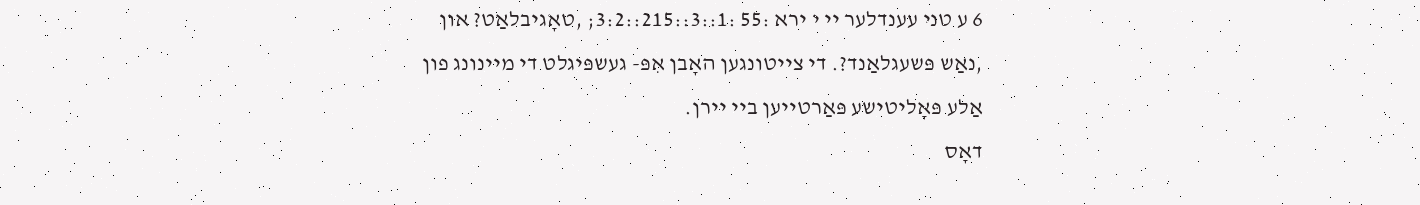6 ע טני עענדלער יי י ירא :55 :1::3::215::3:2; ,טאָגיבלאַט? און ,נאַש פּשעגלאַנד?. די צייטונגען האָבן אִפּ- געשפּיגלט די מיינונג פון אַלע פּאָליטישע פּאַרטײען ביי יירן.
דאָס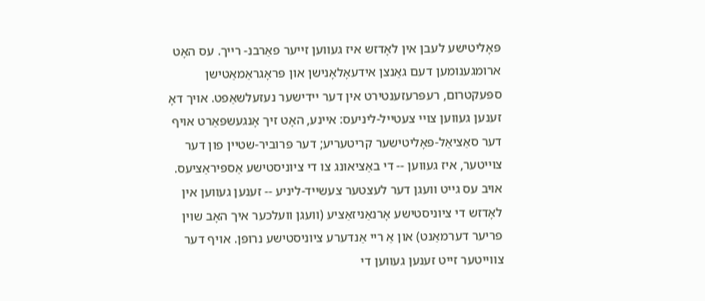פּאָליטישע לעבן אין לאָדזש איז געווען זייער פאַרבנ- רייך. עס האָט ארומגענומען דעם גאַנצן אידעאָלאָנישן און פּראָגראַמאַטישן ספּעקטרום, רעפּרעזענטירט אין דער יידישער נעזעלשאַפט. אויך דאָ זענען געווען צויי צעטייל-ליניעס: איינע, האָט זיך אָנגעשפּאַרט אויף דער סאַציאַל-פּאָליטישער קריטעריע; דער פּרוביר-שטיין פון דער צוייטער, איז געווען -- די באַציאונג צו די ציוניסטישע אַספּיראַציעס. אויב עס גייט וועגן דער לעצטער צעשייד-ליניע -- זענען געווען אין לאָדזש די ציוניסטישע אָרנאַניזאַציע (וועגן וועלכער איך האָב שוין פריער דערמאַנט) און אַ ריי אַנדערע ציוניסטישע נרופּן. אויף דער צווייטער זייט זענען געווען די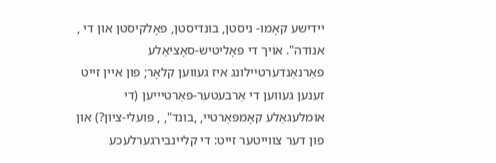יידישע קאָמו- ניסטן, בונדיסטן, פאָלקיסטן און די , אנודה". אויך די פּאָליטיש-סאָציאַלע פאַרנאַנדערטײלונג איז געווען קלאָר; פון איין זייט זענען געווען די אַרבעטער-פּאַרטײיען (די אומלעגאַלע קאָמפּאַרטײ, ,בונד", , פּועלי-ציון?) און פון דער צווייטער זייט: די קליינבירגערלעכע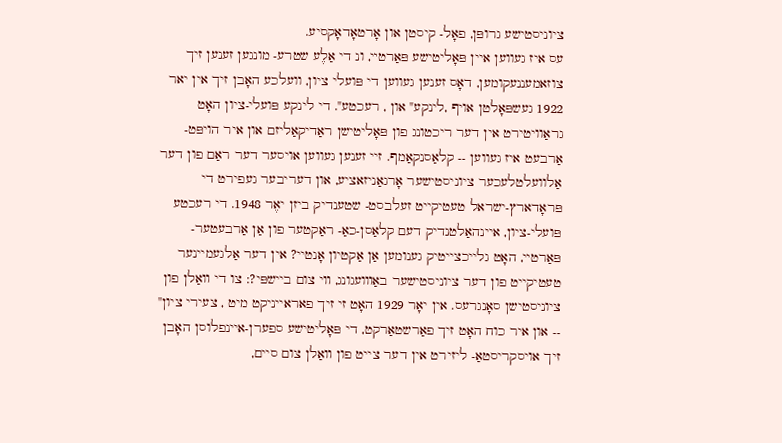ציוניסטישע גרופּן, פאָל- קיסטן און אָרטאָדאָקסיע.
עס איז געווען איין פּאָליטישע פּאַרטײ, ונ די אַלֶע שטרע- מונגען זענען זיך צוזאמעננעקומען, דאָס זענען געווען די פּועלי ציון, וועלכע האָבן זיך אין יאר 1922 געשפּאָלטן אויף ,לינקע" און , רעכטע". די לינקע פּועלי-ציון האָט גראַוויטירט אין דער ריכטונג פון פּאָליטישן ראַדיקאַליזם און איר הויפּט- אַרבעט איז געווען -- קלאַסנקאַמף. זיי זענען געווען אויסער דער ראַם פון דער אַלוועלטלעכער ציוניסטישער אָרגאַניזאציע, און דעריבער געפירט די פּראָדארץ-ישראל טעטיקייט זעלבסט- שטענדיק ביזן יאֶר 1948. די רעכטע פּועלי-ציון, איינהאַלטנדיק דעם קלאַסן-כאַ- ראַקטער פון אַן אַרבעטער-פּאַרטײ, האָט גלייכצייטיק גענומען אַן אַקטיון אָנטיי? אין דער אַלגעמיינער טעטיקייט פון דער ציוניסטישער באַװועגונג, װי צום ביישפּי?: צו די װאַלן פון ציוניסטישן סאָנגרעס. אין יאָר 1929 האָט זי זיך פאראייניקט מיט , צעירי ציון" -- און איר כוח האָט זיך פאַרשטאַרקט, די פּאָליטישע ספערן-איינפלוסן האָבן זיך אויסקריסטאַ- ליזירט אין דער צייט פון װאַלן צום סיים,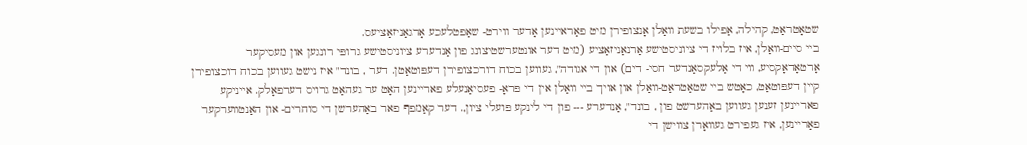שטאָטראַט, קהילה, אַפילו בשעת װאַלן אָנצופירן מיט פאַראיינען אָדער ווירט- שאַפטלעכע אָרגאַניזאַציעס.
ביי סיים-װאַלן, איז בלויז די ציוניסטישע אַרנאַניזאַציע (מיט דער אונטערשטיצונג פון אַנדערע ציוניסטישע גרופּי רונגען און מעסיקער אָרטאָדאָקסיע, װי די אַלעקסאַנדער חסי- דים) און די אגודה", געווען בכוח דורכצופירן דעפּוטאַטן. דער , בונד" איז נישט געווען בכוח דוכצופירן קיין דעפּוטאַט, כאָטש ביי שטאַטראַט-װאַלן און אויך ביי װאַלן אין די פּראָ- פעסיאַנעלע פאריינען האָט ער געהאַט גרויס דערפאָלק. אייניקע פאריינען זענען געווען באַהערשט פון , בונד", אַנדערע --- פון די לינקע פּועלי ציון,. דער קאַמפף פאר באַהערשן די סוחרים- און האַנטװערקער פאַריינען, איז געפירט געװאָרן צװישן די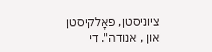ציוניסטן, פאָלקיסטן און , אנודה". די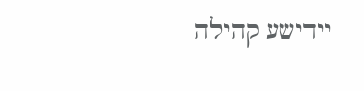יידישע קהילה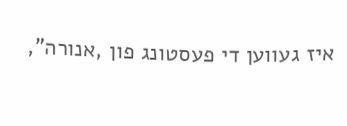איז געווען די פעסטונג פון ,אנורה",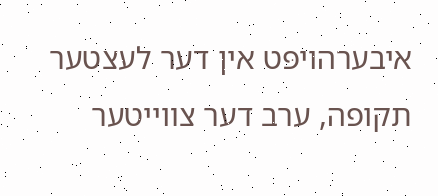איבערהויפּט אין דער לעצטער תקופה, ערב דער צװייטער